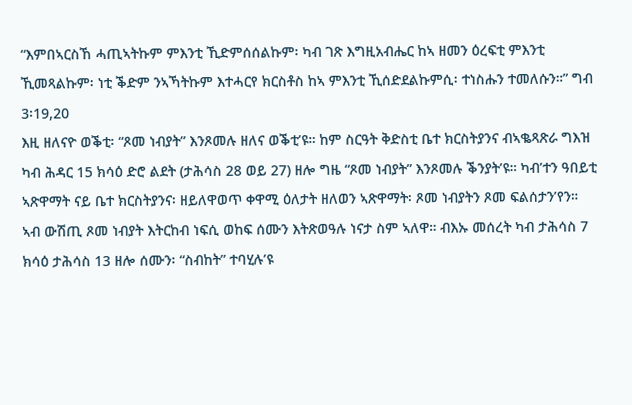“እምበኣርስኸ ሓጢኣትኩም ምእንቲ ኺድምሰሰልኩም፡ ካብ ገጽ እግዚአብሔር ከኣ ዘመን ዕረፍቲ ምእንቲ ኺመጻልኩም፡ ነቲ ቕድም ንኣኻትኩም እተሓርየ ክርስቶስ ከኣ ምእንቲ ኺሰድደልኩምሲ፡ ተነስሑን ተመለሱን።” ግብ 3፡19,20
እዚ ዘለናዮ ወቕቲ፡ “ጾመ ነብያት” እንጾመሉ ዘለና ወቕቲ’ዩ። ከም ስርዓት ቅድስቲ ቤተ ክርስትያንና ብኣቈጻጽራ ግእዝ ካብ ሕዳር 15 ክሳዕ ድሮ ልደት (ታሕሳስ 28 ወይ 27) ዘሎ ግዜ “ጾመ ነብያት” እንጾመሉ ቕንያት’ዩ። ካብ’ተን ዓበይቲ ኣጽዋማት ናይ ቤተ ክርስትያንና፡ ዘይለዋወጥ ቀዋሚ ዕለታት ዘለወን ኣጽዋማት፡ ጾመ ነብያትን ጾመ ፍልሰታን’የን። ኣብ ውሽጢ ጾመ ነብያት እትርከብ ነፍሲ ወከፍ ሰሙን እትጽወዓሉ ነናታ ስም ኣለዋ። ብእኡ መሰረት ካብ ታሕሳስ 7 ክሳዕ ታሕሳስ 13 ዘሎ ሰሙን፡ “ስብከት” ተባሂሉ’ዩ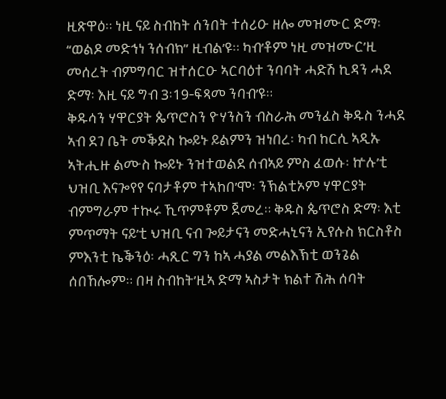ዚጽዋዕ። ነዚ ናይ ስብከት ሰንበት ተሰሪዑ ዘሎ መዝሙር ድማ፡ “ወልዶ መድኅነ ንሰብክ” ዚብል’ዩ። ካብ’ቶም ነዚ መዝሙር’ዚ መሰረት ብምግባር ዝተሰርዑ ኣርባዕተ ንባባት ሓድሽ ኪዳን ሓደ ድማ፡ እዚ ናይ ግብ 3፡19-ፍጻመ ንባብ’ዩ።
ቅዱሳን ሃዋርያት ጴጥሮስን ዮሃንስን ብስራሕ መንፈስ ቅዱስ ንሓደ ኣብ ደገ ቤት መቕደስ ኰይኑ ይልምን ዝነበረ፡ ካብ ከርሲ ኣዲኡ ኣትሒዙ ልሙስ ኰይኑ ንዝተወልደ ሰብኣይ ምስ ፈወሱ፡ ኵሉ’ቲ ህዝቢ እናጐየየ ናባታቶም ተኣከበ’ሞ፡ ንኽልቲኦም ሃዋርያት ብምግራም ተኲሩ ኺጥምቶም ጀመረ። ቅዱስ ጴጥሮስ ድማ፡ እቲ ምጥማት ናይ’ቲ ህዝቢ ናብ ጐይታናን መድሓኒናን ኢየሱስ ክርስቶስ ምእንቲ ኬቕንዕ፡ ሓጺር ግን ከኣ ሓያል መልእኽቲ ወንጌል ሰበኸሎም። በዛ ስብከት’ዚኣ ድማ ኣስታት ክልተ ሽሕ ሰባት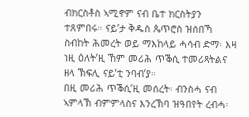ብክርስቶስ ኣሚኖም ናብ ቤተ ክርስትያን ተጸምበሩ። ናይ’ታ ቅዱስ ጴጥሮስ ዝሰበኻ ስብከት ሕመረት ወይ ማእከላይ ሓሳብ ድማ፡ እዛ ነዚ ዕለት’ዚ ኸም መሪሕ ጥቕሲ ተመሪጻትልና ዘላ ኽፍሊ ናይ’ቲ ንባብ’ያ።
በዚ መሪሕ ጥቕሲ’ዚ መሰረት፡ ብንስሓ ናብ ኣምላኽ ብምምላስና እንረኽባ ዝዓበየት ረብሓ፡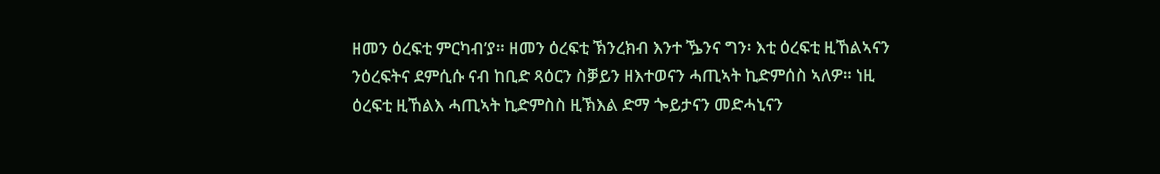ዘመን ዕረፍቲ ምርካብ’ያ። ዘመን ዕረፍቲ ኽንረክብ እንተ ዄንና ግን፡ እቲ ዕረፍቲ ዚኸልኣናን ንዕረፍትና ደምሲሱ ናብ ከቢድ ጻዕርን ስቓይን ዘእተወናን ሓጢኣት ኪድምሰስ ኣለዎ። ነዚ ዕረፍቲ ዚኸልእ ሓጢኣት ኪድምስስ ዚኽእል ድማ ጐይታናን መድሓኒናን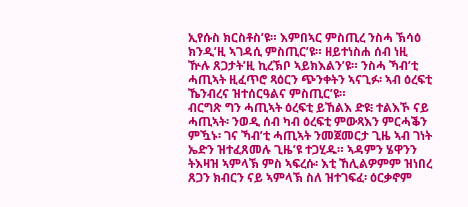ኢየሱስ ክርስቶስ’ዩ። እምበኣር ምስጢረ ንስሓ ኽሳዕ ክንዲ’ዚ ኣገዳሲ ምስጢር’ዩ። ዘይተነስሐ ሰብ ነዚ ዅሉ ጸጋታት’ዚ ኪረኽቦ ኣይክእልን’ዩ። ንስሓ ኻብ’ቲ ሓጢኣት ዚፈጥሮ ጻዕርን ጭንቀትን ኣናጊፉ፡ ኣብ ዕረፍቲ ኼንብረና ዝተሰርዓልና ምስጢር’ዩ።
ብርግጽ ግን ሓጢኣት ዕረፍቲ ይኸልእ ድዩ፧ ተልእኾ ናይ ሓጢኣት፡ ንወዲ ሰብ ካብ ዕረፍቲ ምውጻእን ምርሓቕን ምዃኑ፡ ገና ኻብ’ቲ ሓጢኣት ንመጀመርታ ጊዜ ኣብ ገነት ኤድን ዝተፈጸመሉ ጊዜ’ዩ ተጋሂዱ። ኣዳምን ሄዋንን ትእዛዝ ኣምላኽ ምስ ኣፍረሱ፡ እቲ ኸሊልዎምም ዝነበረ ጸጋን ክብርን ናይ ኣምላኽ ስለ ዝተገፍፈ፡ ዕርቃኖም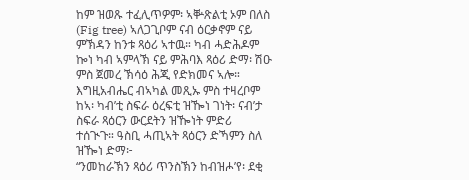ከም ዝወጹ ተፈሊጥዎም፡ ኣቝጽልቲ ኦም በለስ (Fig tree) ኣለጋጊቦም ናብ ዕርቃኖም ናይ ምኽዳን ከንቱ ጻዕሪ ኣተዉ። ካብ ሓድሕዶም ኰነ ካብ ኣምላኽ ናይ ምሕባእ ጻዕሪ ድማ፡ ሽዑ ምስ ጀመረ ኽሳዕ ሕጂ የድክመና ኣሎ። እግዚአብሔር ብኣካል መጺኡ ምስ ተዛረቦም ከኣ፡ ካብ’ቲ ስፍራ ዕረፍቲ ዝዀነ ገነት፡ ናብ’ታ ስፍራ ጻዕርን ውርደትን ዝዀነት ምድሪ ተሰጒጉ። ዓስቢ ሓጢኣት ጻዕርን ድኻምን ስለ ዝዀነ ድማ፦
“ንመከራኽን ጻዕሪ ጥንስኽን ከብዝሖ’የ፡ ደቂ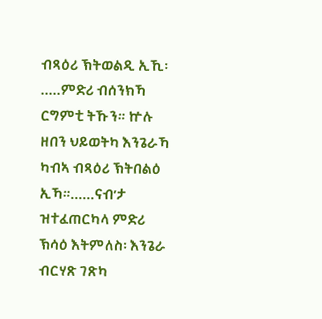ብጻዕሪ ኽትወልዲ ኢኺ፡ .....ምድሪ ብሰንክኻ ርግምቲ ትኹን። ኵሉ ዘበን ህይወትካ እንጌራኻ ካብኣ ብጻዕሪ ኽትበልዕ ኢኻ።......ናብ’ታ ዝተፈጠርካላ ምድሪ ኽሳዕ እትምለስ፡ እንጌራ ብርሃጽ ገጽካ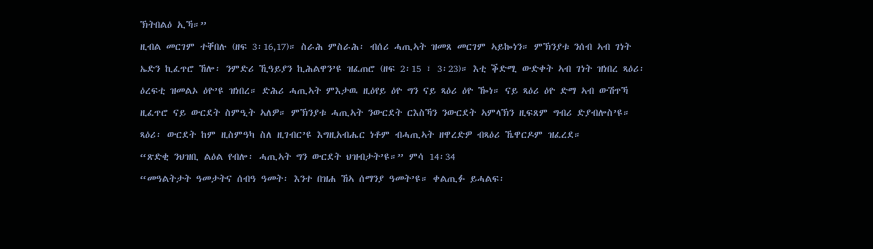ኽትበልዕ ኢኻ።”
ዚብል መርገም ተቐበሉ (ዘፍ 3፡16,17)። ስራሕ ምስራሕ፡ ብሰሪ ሓጢኣት ዝመጸ መርገም ኣይኰነን። ምኽንያቱ ንሰብ ኣብ ገነት ኤድን ኪፈጥሮ ኸሎ፡ ንምድሪ ኺዓይያን ኪሕልዋን’ዩ ዝፈጠሮ (ዘፍ 2፡15 ፣ 3፡23)። እቲ ቕድሚ ውድቀት ኣብ ገነት ዝነበረ ጻዕሪ፡ ዕረፍቲ ዝመልኦ ዕዮ’ዩ ዝነበረ። ድሕሪ ሓጢኣት ምእታዉ ዚዕየይ ዕዮ ግን ናይ ጻዕሪ ዕዮ ዀነ። ናይ ጻዕሪ ዕዮ ድማ ኣብ ውሽጥኻ ዚፈጥሮ ናይ ውርደት ስምዒት ኣለዎ። ምኽንያቱ ሓጢኣት ንውርደት ርእስኻን ንውርደት ኣምላኽን ዚፍጸም ግብሪ ድያብሎስ’ዩ። ጻዕሪ፡ ውርደት ከም ዚስምዓካ ስለ ዚገብር’ዩ እግዚአብሔር ነቶም ብሓጢኣት ዘዋረድዎ ብጻዕሪ ኼዋርዶም ዝፈረደ።
“ጽድቂ ንህዝቢ ልዕል የብሎ፡ ሓጢኣት ግን ውርደት ህዝብታት’ዩ።” ምሳ 14፡34
“መዓልትታት ዓመታትና ሰብዓ ዓመት፡ እንተ በዝሐ ኸኣ ሰማንያ ዓመት’ዩ። ቀልጢፉ ይሓልፍ፡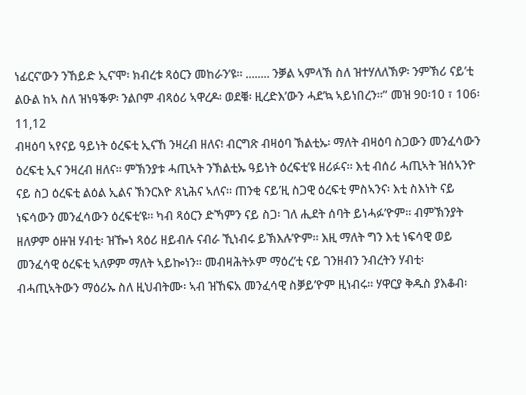ነፊርና’ውን ንኸይድ ኢና’ሞ፡ ክብረቱ ጻዕርን መከራን’ዩ። ........ ንቓል ኣምላኽ ስለ ዝተሃለለኽዎ፡ ንምኽሪ ናይ’ቲ ልዑል ከኣ ስለ ዝነዓቕዎ፡ ንልቦም ብጻዕሪ ኣዋረዶ፡ ወደቑ፡ ዚረድእ’ውን ሓደ’ኳ ኣይነበረን።” መዝ 90፡10 ፣ 106፡11,12
ብዛዕባ ኣየናይ ዓይነት ዕረፍቲ ኢናኸ ንዛረብ ዘለና፧ ብርግጽ ብዛዕባ ኽልቲኡ፡ ማለት ብዛዕባ ስጋውን መንፈሳውን ዕረፍቲ ኢና ንዛረብ ዘለና። ምኽንያቱ ሓጢኣት ንኽልቲኡ ዓይነት ዕረፍቲ’ዩ ዘሪፉና። እቲ ብሰሪ ሓጢኣት ዝሰኣንዮ ናይ ስጋ ዕረፍቲ ልዕል ኢልና ኽንርእዮ ጸኒሕና ኣለና። ጠንቂ ናይ’ዚ ስጋዊ ዕረፍቲ ምስኣንና፡ እቲ ስእነት ናይ ነፍሳውን መንፈሳውን ዕረፍቲ’ዩ። ካብ ጻዕርን ድኻምን ናይ ስጋ፡ ገለ ሒደት ሰባት ይነሓፉ’ዮም። ብምኽንያት ዘለዎም ዕዙዝ ሃብቲ፡ ዝዀነ ጻዕሪ ዘይብሉ ናብራ ኺነብሩ ይኽእሉ’ዮም። እዚ ማለት ግን እቲ ነፍሳዊ ወይ መንፈሳዊ ዕረፍቲ ኣለዎም ማለት ኣይኰነን። መብዛሕትኦም ማዕረ’ቲ ናይ ገንዘብን ንብረትን ሃብቲ፡ ብሓጢኣትውን ማዕሪኡ ስለ ዚህብትሙ፡ ኣብ ዝኸፍአ መንፈሳዊ ስቓይ’ዮም ዚነብሩ። ሃዋርያ ቅዱስ ያእቆብ፡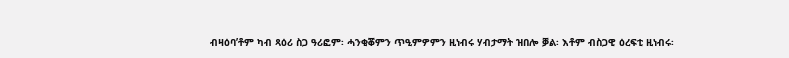ብዛዕባ’ቶም ካብ ጻዕሪ ስጋ ዓሪፎም፡ ሓንቂቖምን ጥዒምዎምን ዚነብሩ ሃብታማት ዝበሎ ቓል፡ እቶም ብስጋዊ ዕረፍቲ ዚነብሩ፡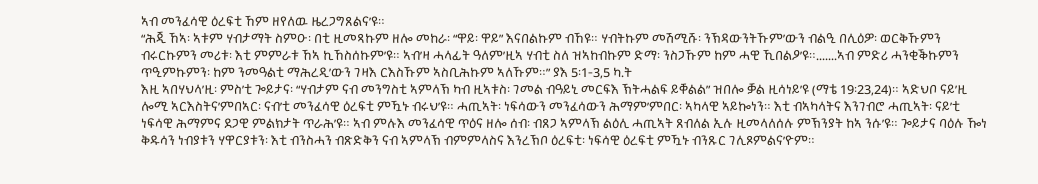ኣብ መንፈሳዊ ዕረፍቲ ኸም ዘየለዉ ዜረጋግጸልና’ዩ።
“ሕጂ ኸኣ፡ ኣቱም ሃብታማት ስምዑ፡ በቲ ዚመጻኩም ዘሎ መከራ፡ “ዋይ፡ ዋይ” እናበልኩም ብኸዩ። ሃብትኩም መሽሚሹ፡ ንኽዳውንትኹም’ውን ብልዒ በሊዕዎ፡ ወርቅኹምን ብሩርኩምን መሪቱ፡ እቲ ምምራቱ ኸኣ ኪኸስሰኩም’ዩ። ኣብ’ዛ ሓላፊት ዓለም’ዚኣ ሃብቲ ስለ ዝኣከብኩም ድማ፡ ንስጋኹም ከም ሓዊ ኺበልዖ’ዩ።.......ኣብ ምድሪ ሓንቂቕኩምን ጥዒምኩምን፡ ከም ንመዓልቲ ማሕረዲ’ውን ገዛእ ርእስኹም ኣስቢሕኩም ኣለኹም።” ያእ 5፡1-3,5 ካ.ት
እዚ ኣበሃህላ’ዚ፡ ምስ’ቲ ጐይታና፡ “ሃብታም ናብ መንግስቲ ኣምላኽ ካብ ዚኣቱስ፡ ገመል ብዓይኒ መርፍእ ኽትሓልፍ ይቐልል” ዝበሎ ቓል ዚሳነይ’ዩ (ማቴ 19፡23,24)። ኣድህቦ ናይ’ዚ ሎሚ ኣርእስትና’ምበኣር፡ ናብ’ቲ መንፈሳዊ ዕረፍቲ ምዃኑ ብሩህ’ዩ። ሓጢኣት፡ ነፍሳውን መንፈሳውን ሕማም’ምበር፡ ኣካላዊ ኣይኰነን። እቲ ብኣካላትና እንገብሮ ሓጢኣት፡ ናይ’ቲ ነፍሳዊ ሕማምና ደጋዊ ምልክታት ጥራሕ’ዩ። ኣብ ምሉእ መንፈሳዊ ጥዕና ዘሎ ሰብ፡ ብጸጋ ኣምላኽ ልዕሊ ሓጢኣት ጸብለል ኢሉ ዚመላለሰሉ ምኽንያት ከኣ ንሱ’ዩ። ጐይታና ባዕሉ ዀነ ቅዱሳን ነብያቱን ሃዋርያቱን፡ እቲ ብንስሓን ብጽድቅን ናብ ኣምላኽ ብምምላስና እንረኽቦ ዕረፍቲ፡ ነፍሳዊ ዕረፍቲ ምዃኑ ብንጹር ገሊጾምልና’ዮም።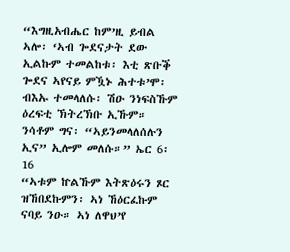“እግዚአብሔር ከም’ዚ ይብል ኣሎ፡ ‘ኣብ ጐደናታት ደው ኢልኩም ተመልከቱ፡ እቲ ጽቡቕ ጐደና ኣየናይ ምዃኑ ሕተቱ’ሞ፡ ብእኡ ተመላለሱ፡ ሽዑ ንነፍስኹም ዕረፍቲ ኽትረኽቡ ኢኹም። ንሳቶም ግና፡ “ኣይንመላለሰሉን ኢና” ኢሎም መለሱ።” ኤር 6፡16
“ኣቱም ኵልኹም እትጽዕሩን ጾር ዝኸበደኩምን፡ ኣነ ኸዕርፈኩም ናባይ ንዑ። ኣነ ለዋህ’የ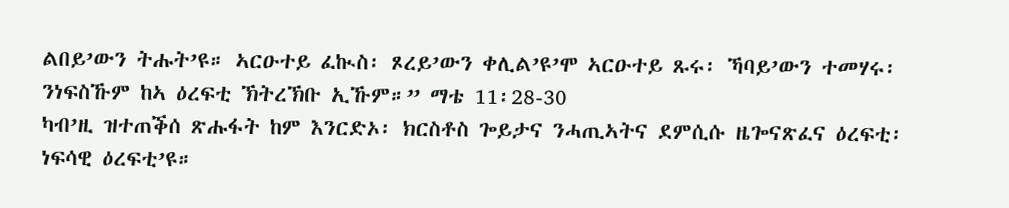ልበይ’ውን ትሑት’ዩ። ኣርዑተይ ፈኲስ፡ ጾረይ’ውን ቀሊል’ዩ’ሞ ኣርዑተይ ጹሩ፡ ኻባይ’ውን ተመሃሩ፡ ንነፍስኹም ከኣ ዕረፍቲ ኽትረኽቡ ኢኹም።” ማቴ 11፡28-30
ካብ’ዚ ዝተጠቕሰ ጽሑፋት ከም እንርድኦ፡ ክርስቶስ ጐይታና ንሓጢኣትና ደምሲሱ ዜጐናጽፈና ዕረፍቲ፡ ነፍሳዊ ዕረፍቲ’ዩ።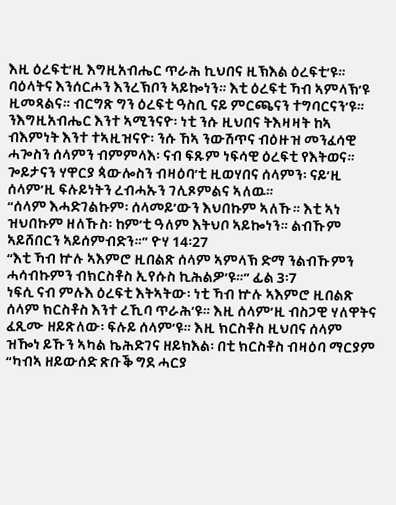እዚ ዕረፍቲ’ዚ እግዚአብሔር ጥራሕ ኪህበና ዚኽእል ዕረፍቲ’ዩ። ባዕላትና እንሰርሖን እንረኽቦን ኣይኰነን። እቲ ዕረፍቲ ኻብ ኣምላኽ’ዩ ዚመጻልና። ብርግጽ ግን ዕረፍቲ ዓስቢ ናይ ምርጫናን ተግባርናን’ዩ። ንእግዚአብሔር እንተ ኣሚንናዮ፡ ነቲ ንሱ ዚህበና ትእዛዛት ከኣ ብእምነት እንተ ተኣዚዝናዮ፡ ንሱ ኸኣ ንውሽጥና ብዕዙዝ መንፈሳዊ ሓጐስን ሰላምን ብምምላእ፡ ናብ ፍጹም ነፍሳዊ ዕረፍቲ የእትወና። ጐይታናን ሃዋርያ ጳውሎስን ብዛዕባ’ቲ ዚወሃበና ሰላምን፡ ናይ’ዚ ሰላም’ዚ ፍሉይነትን ረብሓኡን ገሊጾምልና ኣለዉ።
“ሰላም እሓድገልኩም፡ ሰላመይ’ውን እህበኩም ኣለኹ። እቲ ኣነ ዝህበኩም ዘለኹስ፡ ከም’ቲ ዓለም እትህቦ ኣይኰነን። ልብኹም ኣይሸበርን ኣይሰምብድን።” ዮሃ 14፡27
“እቲ ኻብ ኵሉ ኣእምሮ ዚበልጽ ሰላም ኣምላኽ ድማ ንልብኹምን ሓሳብኩምን ብክርስቶስ ኢየሱስ ኪሕልዎ’ዩ።” ፊል 3፡7
ነፍሲ ናብ ምሉእ ዕረፍቲ እትኣትው፡ ነቲ ኻብ ኵሉ ኣእምሮ ዚበልጽ ሰላም ክርስቶስ እንተ ረኺባ ጥራሕ’ዩ። እዚ ሰላም’ዚ ብስጋዊ ሃለዋትና ፈጺሙ ዘይጽለው፡ ፍሉይ ሰላም’ዩ። እዚ ክርስቶስ ዚህበና ሰላም ዝዀነ ይኹን ኣካል ኬሕድገና ዘይክእል፡ በቲ ክርስቶስ ብዛዕባ ማርያም
“ካብኣ ዘይውሰድ ጽቡቕ ግደ ሓርያ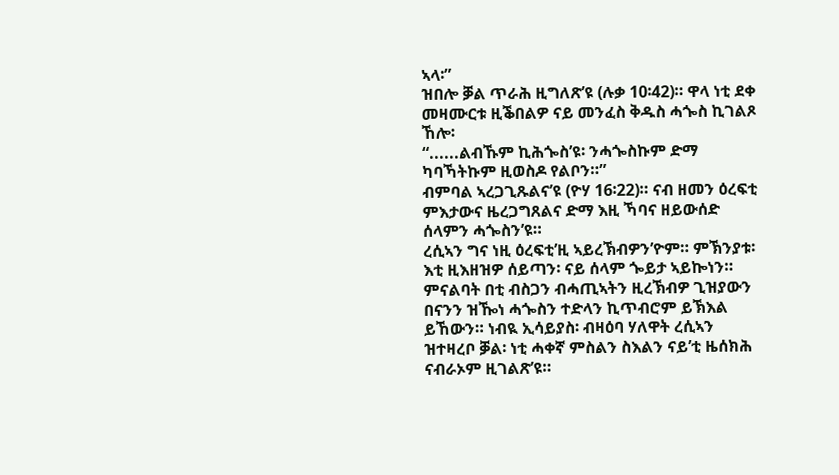ኣላ፡”
ዝበሎ ቓል ጥራሕ ዚግለጽ’ዩ (ሉቃ 10፡42)። ዋላ ነቲ ደቀ መዛሙርቱ ዚቕበልዎ ናይ መንፈስ ቅዱስ ሓጐስ ኪገልጾ ኸሎ፡
“......ልብኹም ኪሕጐስ’ዩ፡ ንሓጐስኩም ድማ ካባኻትኩም ዚወስዶ የልቦን።”
ብምባል ኣረጋጊጹልና’ዩ (ዮሃ 16፡22)። ናብ ዘመን ዕረፍቲ ምእታውና ዜረጋግጸልና ድማ እዚ ኻባና ዘይውሰድ ሰላምን ሓጐስን’ዩ።
ረሲኣን ግና ነዚ ዕረፍቲ’ዚ ኣይረኽብዎን’ዮም። ምኽንያቱ፡ እቲ ዚእዘዝዎ ሰይጣን፡ ናይ ሰላም ጐይታ ኣይኰነን። ምናልባት በቲ ብስጋን ብሓጢኣትን ዚረኽብዎ ጊዝያውን በናንን ዝዀነ ሓጐስን ተድላን ኪጥብሮም ይኽእል ይኸውን። ነብዪ ኢሳይያስ፡ ብዛዕባ ሃለዋት ረሲኣን ዝተዛረቦ ቓል፡ ነቲ ሓቀኛ ምስልን ስእልን ናይ’ቲ ዜሰክሕ ናብራኦም ዚገልጽ’ዩ።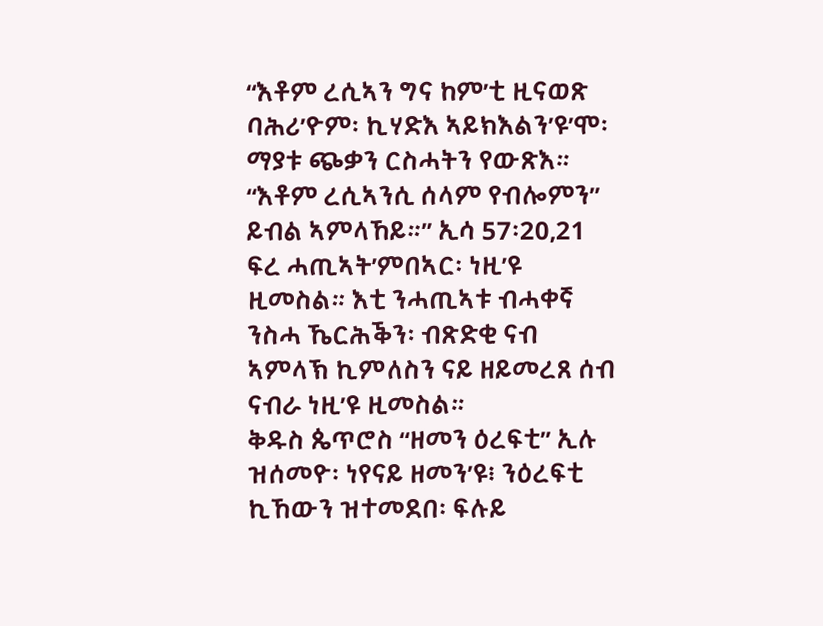“እቶም ረሲኣን ግና ከም’ቲ ዚናወጽ ባሕሪ’ዮም፡ ኪሃድእ ኣይክእልን’ዩ’ሞ፡ ማያቱ ጭቃን ርስሓትን የውጽእ። “እቶም ረሲኣንሲ ሰላም የብሎምን” ይብል ኣምላኸይ።” ኢሳ 57፡20,21
ፍረ ሓጢኣት’ምበኣር፡ ነዚ’ዩ ዚመስል። እቲ ንሓጢኣቱ ብሓቀኛ ንስሓ ኼርሕቕን፡ ብጽድቂ ናብ ኣምላኽ ኪምለስን ናይ ዘይመረጸ ሰብ ናብራ ነዚ’ዩ ዚመስል።
ቅዱስ ጴጥሮስ “ዘመን ዕረፍቲ” ኢሉ ዝሰመዮ፡ ነየናይ ዘመን’ዩ፧ ንዕረፍቲ ኪኸውን ዝተመደበ፡ ፍሉይ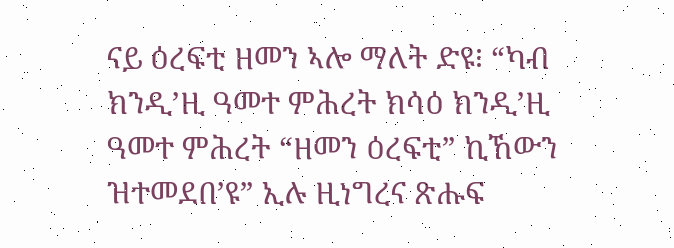ናይ ዕረፍቲ ዘመን ኣሎ ማለት ድዩ፧ “ካብ ክንዲ’ዚ ዓመተ ምሕረት ክሳዕ ክንዲ’ዚ ዓመተ ምሕረት “ዘመን ዕረፍቲ” ኪኸውን ዝተመደበ’ዩ” ኢሉ ዚነግረና ጽሑፍ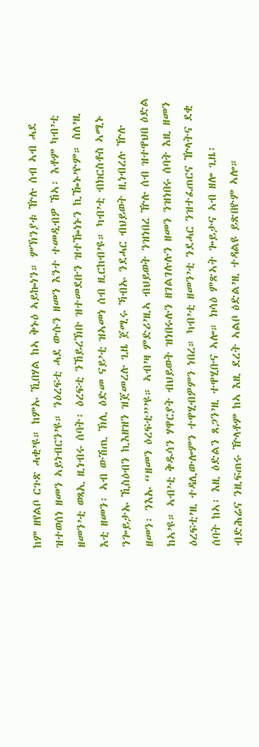ከም ዘየልቦ ርጉጽ ሓቂ’ዩ። ከምኡ ኺበሃል ከኣ ቅኑዕ ኣይኰነን። ምኽንያቱ ዅሉ ሰብ ኣብ ሓደ ዝተወሰነ ዘመን ኣይነብርን’ዩ። ንዕረፍቲ ሓደ ውሱን ዘመን እንተ ተመዲብዎ ኸኣ፡ እቶም ካብ’ቲ ዘመን’ቲ ወጻኢ ዚነብሩ ሰባት፡ ዕረፍቲ ንኸይረኽቡ ዝተመደቡን ዝተዀነኑን ኪዀኑ’ዮም። ስለ’ዚ እቲ ዘመን፡ ኣብ ውሽጢ ኽሊ ዕድመ ናይ’ቲ ዝኣመነ ሰብ ዚርከብ’ዩ። ካብ’ቲ ብክርስቶስ ኣሚኑ ንጐይታኡ ኺስዕብን ኪእዘዝን ዝጀመረሉ ጊዜ ጀሚሩ ኻብኡ ንደሓር ብህይወት ዚነብረሉ ዅሉ ዘመን፡ ንእኡ “ዘመን ዕረፍቲ”’ዩ። ኣብ’ዛ ምድሪ’ዚኣ ብህይወት ንዝነበረ ዅሉ ሰብ ዝተዋህበ ዕድል ከኣ’ዩ። ኣብ’ቲ ቅዱሳን ሃዋርያት ብህይወት ዝነበሩሉን ዘገልገሉሉን ዘመን ንዝነበሩ ሰባት እዚ ዘመን ዕረፍቲ’ዚ ተዳሊውሎምን ተዋሂብዎምን ነበረ። ካብ’ቲ ዘመን’ቲ ንደሓር ንዝተፈጠርና ዅላትና ደቂ ሰባት ከኣ፡ እዚ ዕድልን ጸጋን’ዚ ተዋሂቡና ኣሎ። ክሳዕ ምጽኣት ጐይታና ኣብ ዘሎ ጊዜ፡ ብድሕሬና ንዚፍጠሩ ዅላቶም ከኣ እዚ ደረት ኣልቦ ዕድል’ዚ ተዳልዩ ይጽበዮም ኣሎ።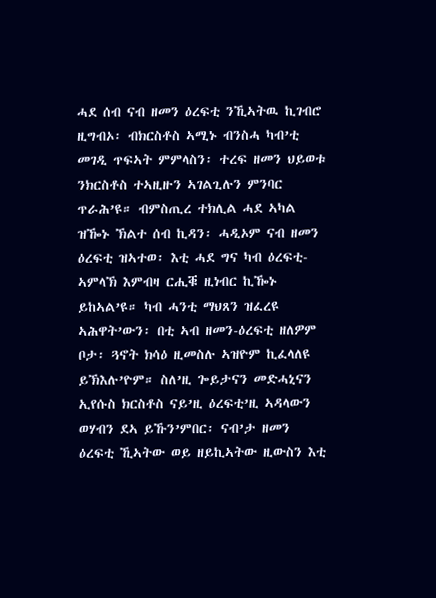ሓደ ሰብ ናብ ዘመን ዕረፍቲ ንኺኣትዉ ኪገብሮ ዚግብኦ፡ ብክርስቶስ ኣሚኑ ብንስሓ ካብ’ቲ መገዲ ጥፍኣት ምምላስን፡ ተረፍ ዘመን ህይወቱ ንክርስቶስ ተኣዚዙን ኣገልጊሉን ምንባር ጥራሕ’ዩ። ብምስጢረ ተክሊል ሓደ ኣካል ዝዀኑ ኽልተ ሰብ ኪዳን፡ ሓዲኦም ናብ ዘመን ዕረፍቲ ዝኣተወ፡ እቲ ሓደ ግና ካብ ዕረፍቲ-ኣምላኽ እምብዛ ርሒቑ ዚነብር ኪዀኑ ይከኣል’ዩ። ካብ ሓንቲ ማህጸን ዝፈረዩ ኣሕዋት’ውን፡ በቲ ኣብ ዘመን-ዕረፍቲ ዘለዎም ቦታ፡ ጓኖት ክሳዕ ዚመስሉ ኣዝዮም ኪፈላለዩ ይኽእሉ’ዮም። ስለ’ዚ ጐይታናን መድሓኒናን ኢየሱስ ክርስቶስ ናይ’ዚ ዕረፍቲ’ዚ ኣዳላውን ወሃብን ደኣ ይኹን’ምበር፡ ናብ’ታ ዘመን ዕረፍቲ ኺኣትው ወይ ዘይኪኣትው ዚውስን እቲ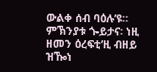ውልቀ ሰብ ባዕሉ’ዩ። ምኽንያቱ ጐይታና፡ ነዚ ዘመን ዕረፍቲ’ዚ ብዘይ ዝዀነ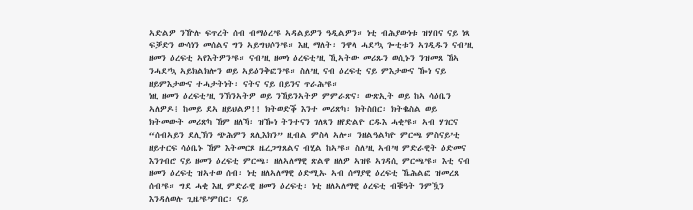ኣድልዎ ንዅሉ ፍጥረት ሰብ ብማዕረ’ዩ ኣዳልይዎን ዓዲልዎን። ነቲ ብሕያውነቱ ዝሃበና ናይ ነጻ ፍቓድን ውሳነን መሰልና ግን ኣይግህሶን’ዩ። እዚ ማለት፡ ንዋላ ሓደ’ኳ ጐቲቱን ኣገዲዱን ናብ’ዚ ዘመን ዕረፍቲ ኣየእትዎን’ዩ። ናብ’ዚ ዘመነ ዕረፍቲ’ዚ ኺኣትው መሪጹን ወሲኑን ንዝመጸ ኸኣ ንሓደ’ኳ ኣይክልክሎን ወይ ኣይዕንቅፎን’ዩ። ስለ’ዚ ናብ ዕረፍቲ ናይ ምእታውና ዀነ ናይ ዘይምእታውና ተሓታትነት፡ ናትና ናይ በይንና ጥራሕ’ዩ።
ነዚ ዘመን ዕረፍቲ’ዚ ንኽንኣትዎ ወይ ንኸይንኣትዎ ምምራጽና፡ ውጽኢት ወይ ከኣ ሳዕቤን ኣለዎዶ፧ ከመይ ደኣ ዘይህልዎ!! ክትወድቕ እንተ መሪጽካ፡ ክትስበር፡ ክትቈስል ወይ ክትመውት መሪጽካ ኸም ዘለኻ፡ ዝዀነ ትንተናን ገለጻን ዘየድልዮ ርዱእ ሓቂ’ዩ። ኣብ ሃገርና “ሰብኣይን ደሊኽን ጭሕምን ጸሊእክን” ዚብል ምስላ ኣሎ። ንዘልዓልካዮ ምርጫ ምስናይ’ቲ ዘይተርፍ ሳዕቤኑ ኸም እትመርጾ ዜረጋግጸልና ብሂል ከኣ’ዩ። ስለ’ዚ ኣብ’ዛ ምድራዊት ዕድመና እንገብሮ ናይ ዘመን ዕረፍቲ ምርጫ፡ ዘለኣለማዊ ጽልዋ ዘለዎ ኣዝዩ ኣገዳሲ ምርጫ’ዩ። እቲ ናብ ዘመን ዕረፍቲ ዝኣተወ ሰብ፡ ነቲ ዘለኣለማዊ ዕድሚኡ ኣብ ሰማያዊ ዕረፍቲ ኼሕልፎ ዝመረጸ ሰብ’ዩ። ግደ ሓቂ እዚ ምድራዊ ዘመን ዕረፍቲ፡ ነቲ ዘለኣለማዊ ዕረፍቲ ብቑዓት ንምዃን እንዳለወሉ ጊዜ’ዩ’ምበር፡ ናይ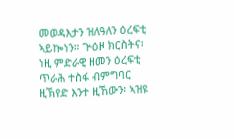መወዳእታን ዝለዓለን ዕረፍቲ ኣይኰነን። ጕዕዞ ክርስትና፡ ነዚ ምድራዊ ዘመን ዕረፍቲ ጥራሕ ተስፋ ብምግባር ዚኽየድ እንተ ዚኸውን፡ ኣዝዩ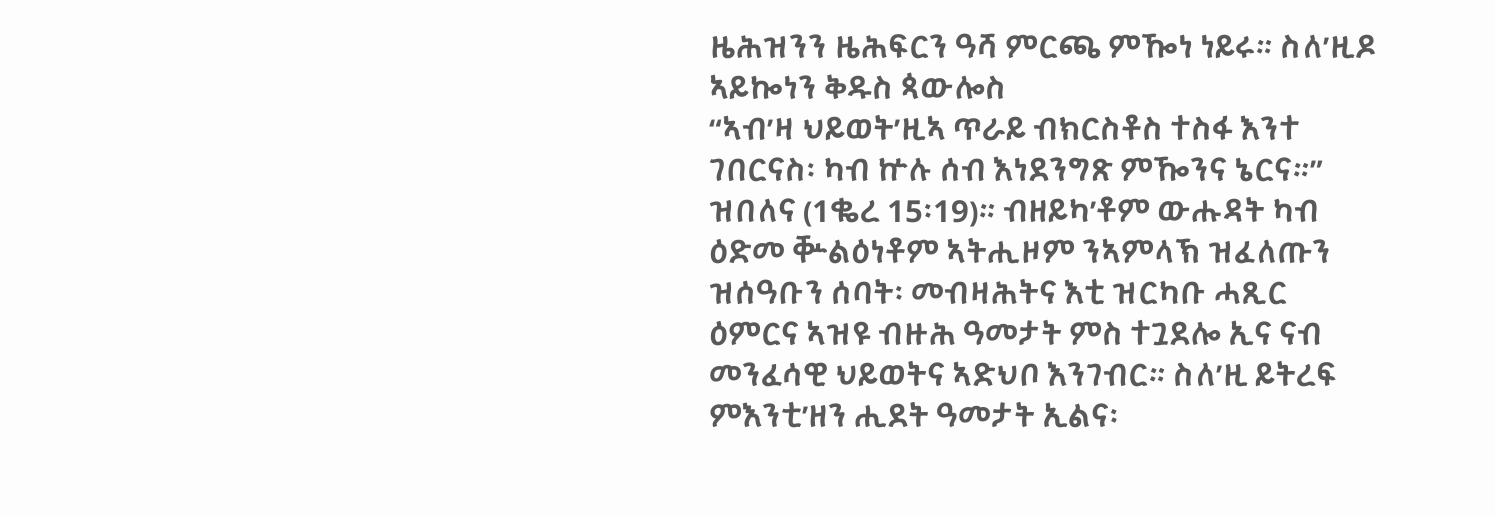ዜሕዝንን ዜሕፍርን ዓሻ ምርጫ ምዀነ ነይሩ። ስለ’ዚዶ ኣይኰነን ቅዱስ ጳውሎስ
“ኣብ’ዛ ህይወት’ዚኣ ጥራይ ብክርስቶስ ተስፋ እንተ ገበርናስ፡ ካብ ኵሉ ሰብ እነደንግጽ ምዀንና ኔርና።”
ዝበለና (1ቈረ 15፡19)። ብዘይካ’ቶም ውሑዳት ካብ ዕድመ ቝልዕነቶም ኣትሒዞም ንኣምላኽ ዝፈለጡን ዝሰዓቡን ሰባት፡ መብዛሕትና እቲ ዝርካቡ ሓጺር ዕምርና ኣዝዩ ብዙሕ ዓመታት ምስ ተጓደሎ ኢና ናብ መንፈሳዊ ህይወትና ኣድህቦ እንገብር። ስለ’ዚ ይትረፍ ምእንቲ’ዘን ሒደት ዓመታት ኢልና፡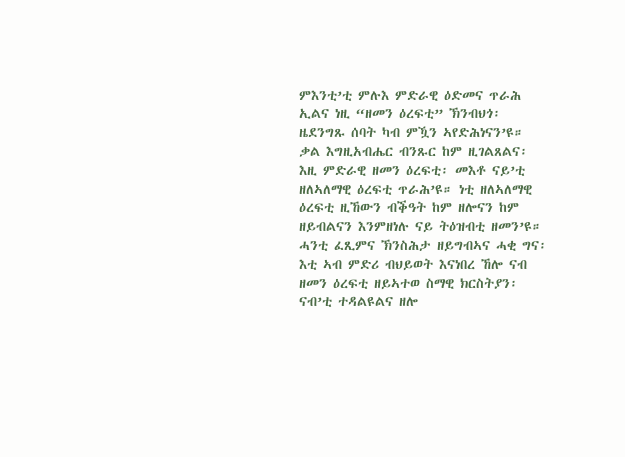ምእንቲ’ቲ ምሉእ ምድራዊ ዕድመና ጥራሕ ኢልና ነዚ “ዘመን ዕረፍቲ” ኽንብህጎ፡ ዜደንግጹ ሰባት ካብ ምዃን ኣየድሕነናን’ዩ።
ቃል እግዚአብሔር ብንጹር ከም ዚገልጸልና፡ እዚ ምድራዊ ዘመን ዕረፍቲ፡ መእቶ ናይ’ቲ ዘለኣለማዊ ዕረፍቲ ጥራሕ’ዩ። ነቲ ዘለኣለማዊ ዕረፍቲ ዚኸውን ብቕዓት ከም ዘሎናን ከም ዘይብልናን እንምዘነሉ ናይ ትዕዝብቲ ዘመን’ዩ። ሓንቲ ፈጺምና ኽንስሕታ ዘይግብኣና ሓቂ ግና፡ እቲ ኣብ ምድሪ ብህይወት እናነበረ ኸሎ ናብ ዘመን ዕረፍቲ ዘይኣተወ ስማዊ ክርስትያን፡ ናብ’ቲ ተዳልዩልና ዘሎ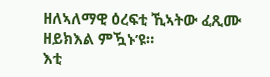ዘለኣለማዊ ዕረፍቲ ኺኣትው ፈጺሙ ዘይክእል ምዃኑ’ዩ።
እቲ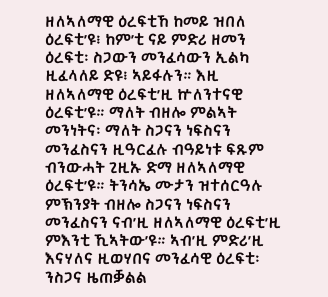ዘለኣለማዊ ዕረፍቲኸ ከመይ ዝበለ ዕረፍቲ’ዩ፧ ከም’ቲ ናይ ምድሪ ዘመን ዕረፍቲ፡ ስጋውን መንፈሳውን ኢልካ ዚፈላለይ ድዩ፧ ኣይፋሉን። እዚ ዘለኣለማዊ ዕረፍቲ’ዚ ኵለንተናዊ ዕረፍቲ’ዩ። ማለት ብዘሎ ምልኣት መንነትና፡ ማለት ስጋናን ነፍስናን መንፈስናን ዚዓርፈሉ ብዓይነቱ ፍጹም ብንውሓት ጊዚኡ ድማ ዘለኣለማዊ ዕረፍቲ’ዩ። ትንሳኤ ሙታን ዝተሰርዓሉ ምኽንያት ብዘሎ ስጋናን ነፍስናን መንፈስናን ናብ’ዚ ዘለኣለማዊ ዕረፍቲ’ዚ ምእንቲ ኺኣትው’ዩ። ኣብ’ዚ ምድሪ’ዚ እናሃለና ዚወሃበና መንፈሳዊ ዕረፍቲ፡ ንስጋና ዜጠቓልል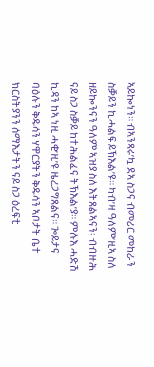ኣይኰነን። ብኣንጻሩ’ኳ ደኣ ስጋና ብመሪር መከራን ስቓይን ኪሓልፍ ይኽእል’ዩ። ካብ’ዛ ዓለም’ዚኣ ስለ ዘይኰንናን ዓለም ኣዝያ ስለ እትጸልኣናን፡ ብብዙሕ ናይ ስጋ ስቓይ ከተሕልፈና ትኽእል’ያ። ምሉእ ሓድሽ ኪዳን ከኣ ነዚ ሓቂ’ዚ’ዩ ዜረጋግጸልና። ጐይታና ባዕሉን ቅዱሳን ሃዋርያትን ቅዱሳን ኣቦታት ቤተ ክርስትያንን ሰማእታትን ናይ ስጋ ዕረፍቲ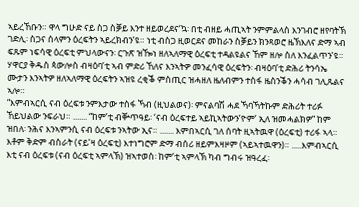ኣይረኸቡን። ዋላ ግሁድ ናይ ስጋ ስቓይ እንተ ዘይወረደና’ኳ፡ በቲ ብዘይ ሓጢኣት ንምምልላስ እንገብሮ ዘየባትኽ ገድሊ፡ ስጋና ሰላምን ዕረፍትን ኣይረክብን’ዩ። ነቲ ብስጋ ዚወርደና መከራን ስቓይን ክንጻወሮ ዜኽእለና ድማ ኣብ ፍጹም ነፍሳዊ ዕረፍቲ ምህላውናን፡ ርጉጽ ዝዀነ ዘለኣለማዊ ዕረፍቲ ተዳልዩልና ኸም ዘሎ ስለ እንፈልጥን’ዩ። ሃዋርያ ቅዱስ ጳውሎስ ብዛዕባ’ቲ ኣብ ምድሪ ኸለና እንኣትዎ መንፈሳዊ ዕረፍትን፡ ብዛዕባ’ቲ ድሕሪ ትንሳኤ ሙታን እንኣትዎ ዘለኣለማዊ ዕረፍትን ኣዝዩ ረቂቕ ምስጢር ዝሓዘለ ዜለብምን ተስፋ ዜስንቕን ሓሳብ ገሊጹልና ኣሎ።
“እምብኣርሲ ናብ ዕረፍቱ ንምእታው ተስፋ ኻብ (ዚህልወና)፡ ምናልባሽ ሓደ ኻባኻትኩም ድሕሪት ተሪፉ ኸይህልው ንፍራህ። ....... “ከም’ቲ ብቝጥዓይ፡ ‘ናብ ዕረፍተይ ኣይኪኣትውን’ዮም’ ኢለ ዝመሓልክዎ” ከም ዝበለ፡ ንሕና እንኣምንሲ ናብ ዕረፍቱ ንኣትው ኢና። ....... እምበኣርሲ ገለ ሰባት ዚኣትዉዋ (ዕረፍቲ) ተሪፋ ኣላ። እቶም ቅድም ብስራት (ናይ’ዛ ዕረፍቲ) እተነግሮም ድማ ብሰሪ ዘይምእዛዞም (ኣይኣተዉዋን)። .....እምብኣርሲ እቲ ናብ ዕረፍቱ (ናብ ዕረፍቲ ኣምላኽ) ዝኣተወስ፡ ከም’ቲ ኣምላኽ ካብ ግብሩ ዝዓረፈ፡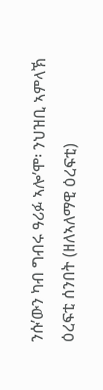ንሱ’ውን ካብ ግብሩ ዓሪፉ ኣሎ’ሞ፡ ንህዝቢ ኣምላኽ ዕረፍቲ ሰንበት (ዘለኣለማዊ ዕረፍቲ)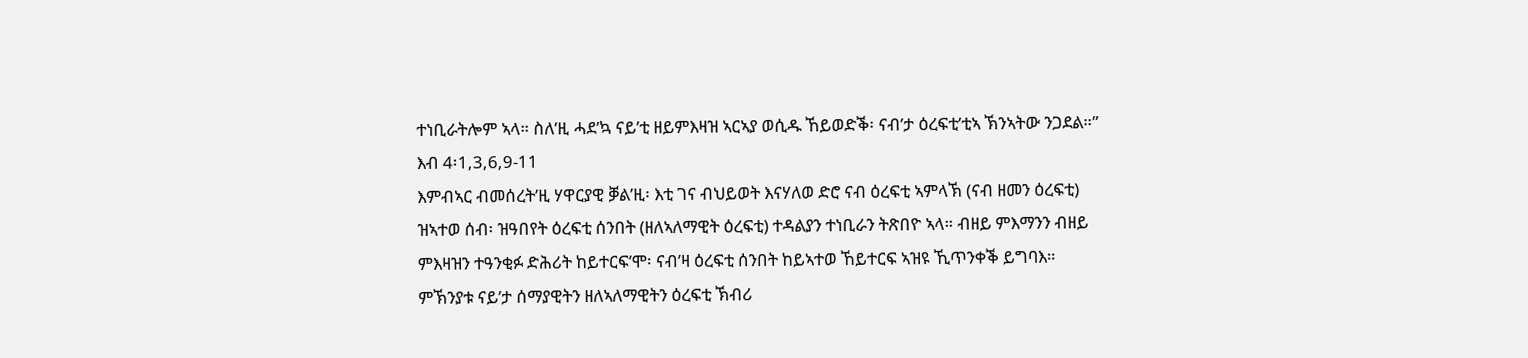ተነቢራትሎም ኣላ። ስለ’ዚ ሓደ’ኳ ናይ’ቲ ዘይምእዛዝ ኣርኣያ ወሲዱ ኸይወድቕ፡ ናብ’ታ ዕረፍቲ’ቲኣ ኽንኣትው ንጋደል።” እብ 4፡1,3,6,9-11
እምብኣር ብመሰረት’ዚ ሃዋርያዊ ቓል’ዚ፡ እቲ ገና ብህይወት እናሃለወ ድሮ ናብ ዕረፍቲ ኣምላኽ (ናብ ዘመን ዕረፍቲ) ዝኣተወ ሰብ፡ ዝዓበየት ዕረፍቲ ሰንበት (ዘለኣለማዊት ዕረፍቲ) ተዳልያን ተነቢራን ትጽበዮ ኣላ። ብዘይ ምእማንን ብዘይ ምእዛዝን ተዓንቂፉ ድሕሪት ከይተርፍ’ሞ፡ ናብ’ዛ ዕረፍቲ ሰንበት ከይኣተወ ኸይተርፍ ኣዝዩ ኺጥንቀቕ ይግባእ። ምኽንያቱ ናይ’ታ ሰማያዊትን ዘለኣለማዊትን ዕረፍቲ ኽብሪ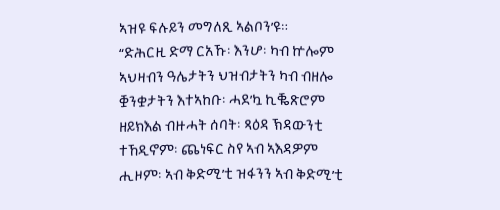ኣዝዩ ፍሉይን መግለጺ ኣልቦን’ዩ።
“ድሕርዚ ድማ ርአኹ፡ እንሆ፡ ካብ ኵሎም ኣህዛብን ዓሌታትን ህዝብታትን ካብ ብዘሎ ቛንቋታትን እተኣከቡ፡ ሓደ’ኳ ኪቘጽሮም ዘይክእል ብዙሓት ሰባት፡ ጻዕዳ ኽዳውንቲ ተኸዲኖም፡ ጨነፍር ስየ ኣብ ኣእዳዎም ሒዞም፡ ኣብ ቅድሚ’ቲ ዝፋንን ኣብ ቅድሚ’ቲ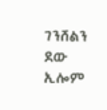ገንሸልን ደው ኢሎም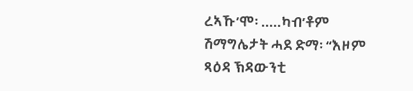ረኣኹ’ሞ፡ .....ካብ’ቶም ሽማግሌታት ሓደ ድማ፡ “እዞም ጻዕዳ ኽዳውንቲ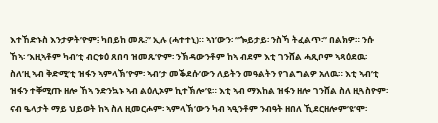እተኸድኑስ እንታዎት’ዮም፧ ካበይከ መጹ፧” ኢሉ (ሓተተኒ)። ኣነ’ውን፡ “ጐይታይ፡ ንስኻ ትፈልጥ፡” በልክዎ። ንሱ ኸኣ፡ ‘እዚኣቶም ካብ’ቲ ብርቱዕ ጸበባ ዝመጹ’ዮም፡ ንኽዳውንቶም ከኣ ብደም እቲ ገንሸል ሓጺቦም ኣጻዕደዉ፡ ስለ’ዚ ኣብ ቅድሚ’ቲ ዝፋን ኣምላኽ’ዮም፡ ኣብ’ታ መቕደሱ’ውን ለይትን መዓልትን የገልግልዎ አለዉ። እቲ ኣብ’ቲ ዝፋን ተቐሚጡ ዘሎ ኸኣ ንድንኳኑ ኣብ ልዕሊኦም ኪተኽሎ’ዩ። እቲ ኣብ ማእከል ዝፋን ዘሎ ገንሸል ስለ ዚጓስዮም፡ ናብ ዔላታት ማይ ህይወት ከኣ ስለ ዚመርሖም፡ ኣምላኽ’ውን ካብ ኣዒንቶም ንብዓት ዘበለ ኺደርዘሎም’ዩ’ሞ፡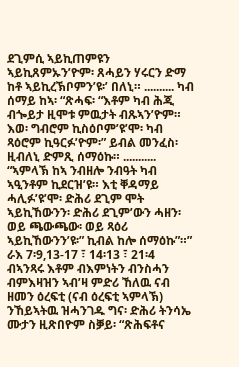ደጊምሲ ኣይኪጠምዩን ኣይኪጸምኡን’ዮም፡ ጸሓይን ሃሩርን ድማ ከቶ ኣይኪረኽቦምን’ዩ፡’ በለኒ። .......... ካብ ሰማይ ከኣ፡ “ጽሓፍ፡ “እቶም ካብ ሕጂ ብጐይታ ዚሞቱ ምዉታት ብጹኣን’ዮም። እወ፡ ግብሮም ኪስዕቦም’ዩ’ሞ፡ ካብ ጻዕሮም ኪዓርፉ’ዮም፡” ይብል መንፈስ፡ ዚብለኒ ድምጺ ሰማዕኩ። ........... “ኣምላኽ ከኣ ንብዘሎ ንብዓት ካብ ኣዒንቶም ኪደርዝ’ዩ። እቲ ቐዳማይ ሓሊፉ’ዩ’ሞ፡ ድሕሪ ደጊም ሞት ኣይኪኸውንን፡ ድሕሪ ደጊም’ውን ሓዘን፡ ወይ ጫውጫው፡ ወይ ጻዕሪ ኣይኪኸውንን’ዩ፡” ኪብል ከሎ ሰማዕኩ”።” ራእ 7፡9,13-17 ፣ 14፡13 ፣ 21፡4
ብኣንጻሩ እቶም ብእምነትን ብንስሓን ብምእዛዝን ኣብ’ዛ ምድሪ ኸለዉ ናብ ዘመን ዕረፍቲ (ናብ ዕረፍቲ ኣምላኽ) ንኸይኣትዉ ዝሓንገዱ ግና፡ ድሕሪ ትንሳኤ ሙታን ዚጽበዮም ስቓይ፡ “ጽሕፍቶና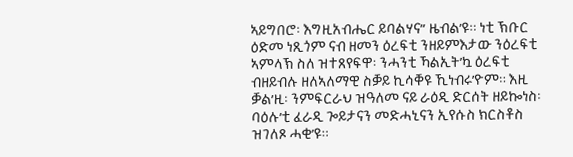ኣይግበሮ፡ እግዚአብሔር ይባልሃና” ዜብል’ዩ። ነቲ ኽቡር ዕድመ ነጺጎም ናብ ዘመን ዕረፍቲ ንዘይምእታው ንዕረፍቲ ኣምላኽ ስለ ዝተጸየፍዋ፡ ንሓንቲ ኻልኢት’ኳ ዕረፍቲ ብዘይብሉ ዘለኣለማዊ ስቓይ ኪሳቐዩ ኺነብሩ’ዮም። እዚ ቓል’ዚ፡ ንምፍርራህ ዝዓለመ ናይ ራዕዲ ድርሰት ዘይኰነስ፡ ባዕሉ’ቲ ፈራዲ ጐይታናን መድሓኒናን ኢየሱስ ክርስቶስ ዝገለጾ ሓቂ’ዩ።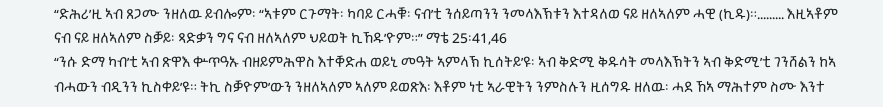“ድሕሪ’ዚ ኣብ ጸጋሙ ንዘለዉ ይብሎም፡ “ኣቱም ርጉማት፡ ካባይ ርሓቑ፡ ናብ’ቲ ንሰይጣንን ንመላእኽቱን እተዳለወ ናይ ዘለኣለም ሓዊ (ኪዱ)።......... እዚኣቶም ናብ ናይ ዘለኣለም ስቓይ፡ ጻድቃን ግና ናብ ዘለኣለም ህይወት ኪኸዱ’ዮም።” ማቴ 25፡41,46
“ንሱ ድማ ካብ’ቲ ኣብ ጽዋእ ቍጥዓኡ ብዘይምሕዋስ እተቐድሐ ወይኒ መዓት ኣምላኽ ኪሰትይ’ዩ፡ ኣብ ቅድሚ ቅዱሳት መላእኽትን ኣብ ቅድሚ’ቲ ገንሸልን ከኣ ብሓውን ብዲንን ኪስቀይ’ዩ። ትኪ ስቓዮም’ውን ንዘለኣለም ኣለም ይወጽእ፡ እቶም ነቲ ኣራዊትን ንምስሉን ዚሰግዱ ዘለዉ፡ ሓደ ኸኣ ማሕተም ስሙ እንተ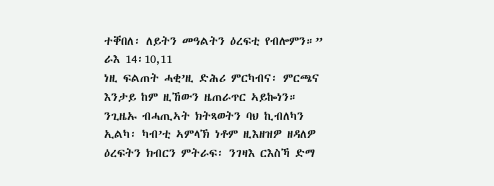ተቐበለ፡ ለይትን መዓልትን ዕረፍቲ የብሎምን።” ራእ 14፡10,11
ነዚ ፍልጠት ሓቂ’ዚ ድሕሪ ምርካብና፡ ምርጫና እንታይ ከም ዚኸውን ዜጠራጥር ኣይኰነን። ንጊዜኡ ብሓጢኣት ክትጻወትን ባህ ኪብለካን ኢልካ፡ ካብ’ቲ ኣምላኽ ነቶም ዚእዘዝዎ ዘዳለዎ ዕረፍትን ክብርን ምትራፍ፡ ንገዛእ ርእስኻ ድማ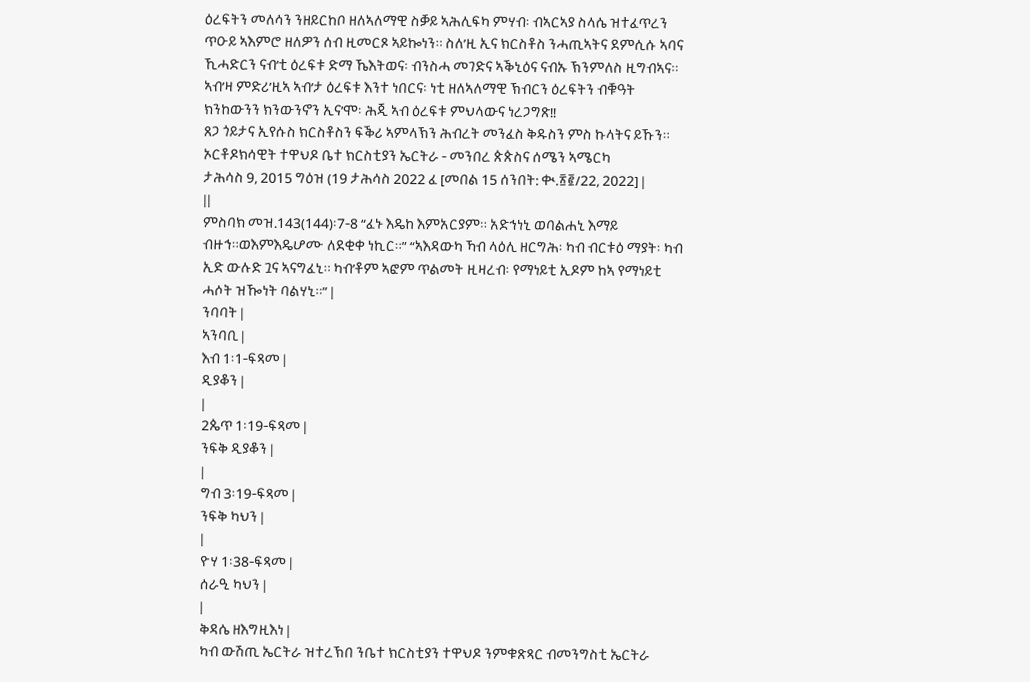ዕረፍትን መለሳን ንዘይርከቦ ዘለኣለማዊ ስቓይ ኣሕሊፍካ ምሃብ፡ ብኣርኣያ ስላሴ ዝተፈጥረን ጥዑይ ኣእምሮ ዘለዎን ሰብ ዚመርጾ ኣይኰነን። ስለ’ዚ ኢና ክርስቶስ ንሓጢኣትና ደምሲሱ ኣባና ኺሓድርን ናብ’ቲ ዕረፍቱ ድማ ኼእትወና፡ ብንስሓ መገድና ኣቕኒዕና ናብኡ ኽንምለስ ዚግብኣና። ኣብ’ዛ ምድሪ’ዚኣ ኣብ’ታ ዕረፍቱ እንተ ነበርና፡ ነቲ ዘለኣለማዊ ኽብርን ዕረፍትን ብቑዓት ክንከውንን ክንውንኖን ኢና’ሞ፡ ሕጂ ኣብ ዕረፍቱ ምህላውና ነረጋግጽ!!
ጸጋ ጎይታና ኢየሱስ ክርስቶስን ፍቕሪ ኣምላኽን ሕብረት መንፈስ ቅዱስን ምስ ኩላትና ይኹን።
ኦርቶዶክሳዊት ተዋህዶ ቤተ ክርስቲያን ኤርትራ - መንበረ ጵጵስና ሰሜን ኣሜርካ
ታሕሳስ 9, 2015 ግዕዝ (19 ታሕሳስ 2022 ፈ [መበል 15 ሰንበት: ቊ.፳፪/22, 2022] |
||
ምስባክ መዝ.143(144)፡7-8 “ፈኑ እዴከ እምአርያም። አድኅነኒ ወባልሐኒ እማይ ብዙኅ።ወእምእዴሆሙ ለደቂቀ ነኪር።” “ኣእዳውካ ኻብ ላዕሊ ዘርግሕ፡ ካብ ብርቱዕ ማያት፡ ካብ ኢድ ውሉድ ጓና ኣናግፈኒ። ካብ’ቶም ኣፎም ጥልመት ዚዛረብ፡ የማነይቲ ኢዶም ከኣ የማነይቲ ሓሶት ዝዀነት ባልሃኒ።” |
ንባባት |
ኣንባቢ |
እብ 1፡1-ፍጻመ |
ዲያቆን |
|
2ጴጥ 1፡19-ፍጻመ |
ንፍቅ ዲያቆን |
|
ግብ 3፡19-ፍጻመ |
ንፍቅ ካህን |
|
ዮሃ 1፡38-ፍጻመ |
ሰራዒ ካህን |
|
ቅዳሴ ዘእግዚእነ |
ካብ ውሽጢ ኤርትራ ዝተረኽበ ንቤተ ክርስቲያን ተዋህዶ ንምቁጽጻር ብመንግስቲ ኤርትራ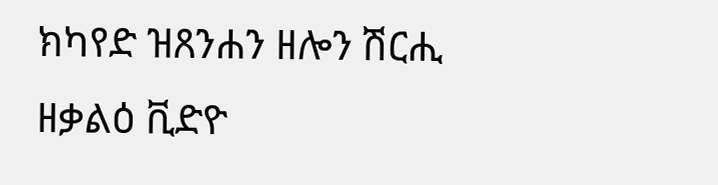ክካየድ ዝጸንሐን ዘሎን ሽርሒ ዘቃልዕ ቪድዮ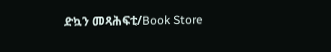ድኳን መጻሕፍቲ/Book Store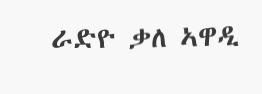ራድዮ ቃለ ኣዋዲ